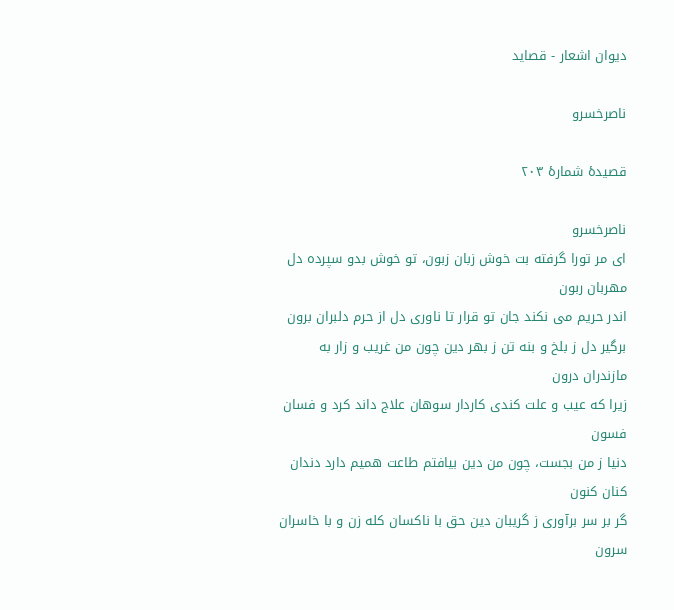دیوان اشعار - قصاید

ناصرخسرو

قصیدهٔ شمارهٔ ۲۰۳

ناصرخسرو
ای مر تورا گرفته بت خوش زبان زبون، تو خوش بدو سپرده دل مهربان ربون
اندر حریم می نکند جان تو قرار تا ناوری دل از حرم دلبران برون
برگیر دل ز بلخ و بنه تن ز بهر دین چون من غریب و زار به مازندران درون
زیرا که عیب و علت کندی کاردار سوهان علاج داند کرد و فسان فسون
دنیا ز من بجست، چون من دین بیافتم طاعت همیم دارد دندان کنان کنون
گر بر سر برآوری ز گریبان دین حق با ناکسان کله زن و با خاسران سرون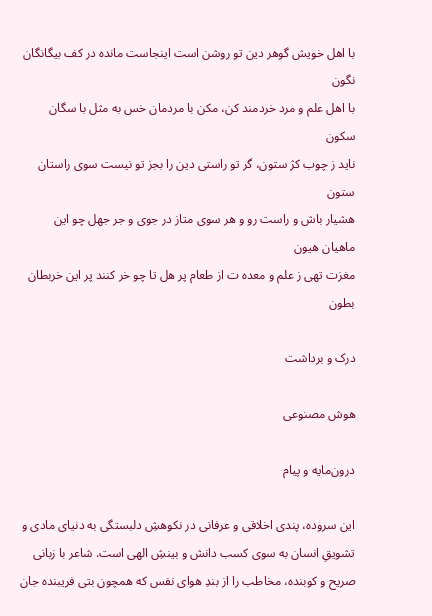با اهل خویش گوهر دین تو روشن است اینجاست مانده در کف بیگانگان نگون
با اهل علم و مرد خردمند کن، مکن با مردمان خس به مثل با سگان سکون
ناید ز چوب کژ ستون، گر تو راستی دین را بجز تو نیست سوی راستان ستون
هشیار باش و راست رو و هر سوی متاز در جوی و جر جهل چو این ماهیان هیون
مغزت تهی ز علم و معده ت از طعام پر هل تا چو خر کنند پر این خربطان بطون

درک و برداشت

هوش مصنوعی

درون‌مایه و پیام

این سروده، پندی اخلاقی و عرفانی در نکوهشِ دلبستگی به دنیای مادی و تشویقِ انسان به سوی کسب دانش و بینشِ الهی است. شاعر با زبانی صریح و کوبنده، مخاطب را از بندِ هوای نفس که همچون بتی فریبنده جان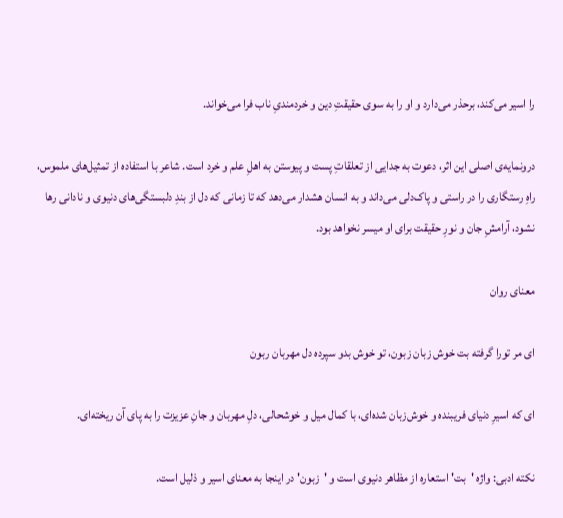را اسیر می‌کند، برحذر می‌دارد و او را به سوی حقیقتِ دین و خردمندیِ ناب فرا می‌خواند.

درونمایه‌ی اصلی این اثر، دعوت به جدایی از تعلقاتِ پست و پیوستن به اهلِ علم و خرد است. شاعر با استفاده از تمثیل‌های ملموس، راهِ رستگاری را در راستی و پاک‌دلی می‌داند و به انسان هشدار می‌دهد که تا زمانی که دل از بندِ دلبستگی‌های دنیوی و نادانی رها نشود، آرامشِ جان و نورِ حقیقت برای او میسر نخواهد بود.

معنای روان

ای مر تورا گرفته بت خوش زبان زبون، تو خوش بدو سپرده دل مهربان ربون

ای که اسیرِ دنیای فریبنده و خوش‌زبان شده‌ای، با کمال میل و خوشحالی، دلِ مهربان و جانِ عزیزت را به پای آن ریخته‌ای.

نکته ادبی: واژه 'بت' استعاره از مظاهر دنیوی است و 'زبون' در اینجا به معنای اسیر و ذلیل است.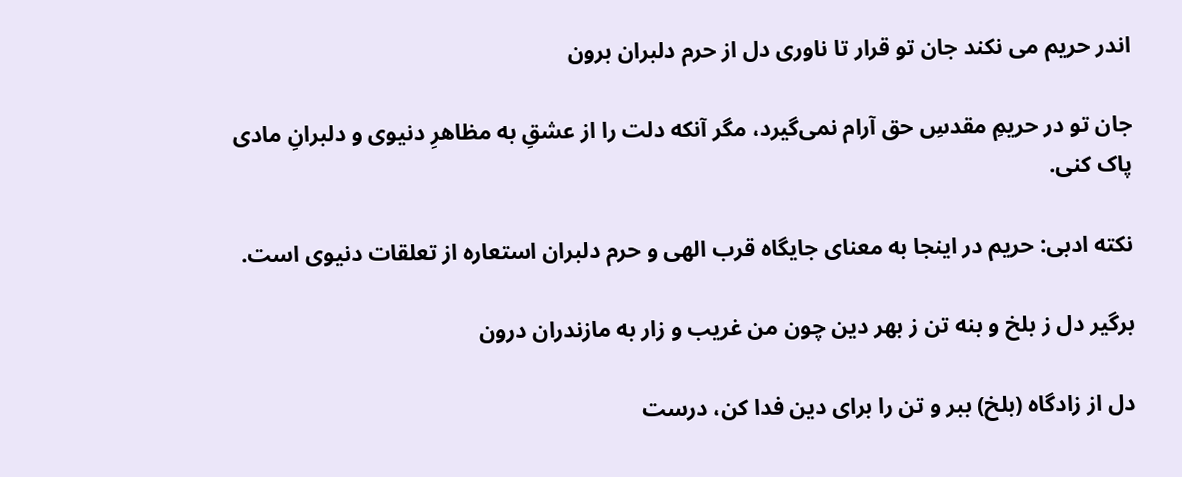اندر حریم می نکند جان تو قرار تا ناوری دل از حرم دلبران برون

جان تو در حریمِ مقدسِ حق آرام نمی‌گیرد، مگر آنکه دلت را از عشقِ به مظاهرِ دنیوی و دلبرانِ مادی پاک کنی.

نکته ادبی: حریم در اینجا به معنای جایگاه قرب الهی و حرم دلبران استعاره از تعلقات دنیوی است.

برگیر دل ز بلخ و بنه تن ز بهر دین چون من غریب و زار به مازندران درون

دل از زادگاه (بلخ) ببر و تن را برای دین فدا کن، درست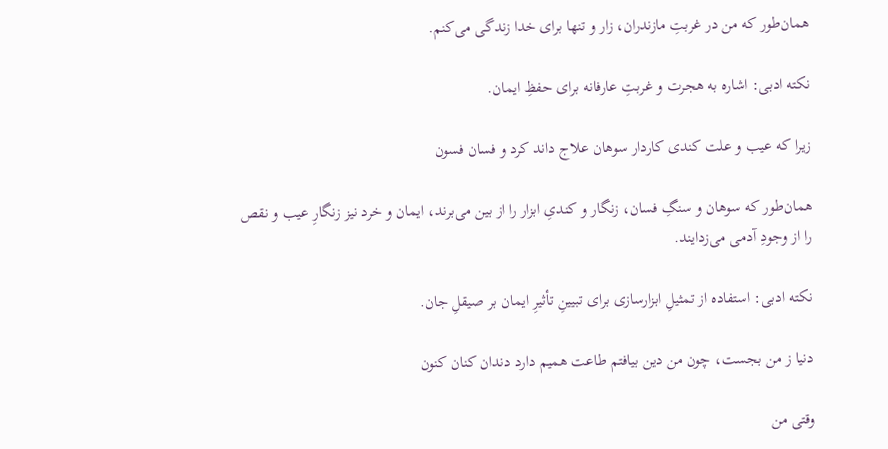همان‌طور که من در غربتِ مازندران، زار و تنها برای خدا زندگی می‌کنم.

نکته ادبی: اشاره به هجرت و غربتِ عارفانه برای حفظِ ایمان.

زیرا که عیب و علت کندی کاردار سوهان علاج داند کرد و فسان فسون

همان‌طور که سوهان و سنگِ فسان، زنگار و کندیِ ابزار را از بین می‌برند، ایمان و خرد نیز زنگارِ عیب و نقص را از وجودِ آدمی می‌زدایند.

نکته ادبی: استفاده از تمثیلِ ابزارسازی برای تبیینِ تأثیرِ ایمان بر صیقلِ جان.

دنیا ز من بجست، چون من دین بیافتم طاعت همیم دارد دندان کنان کنون

وقتی من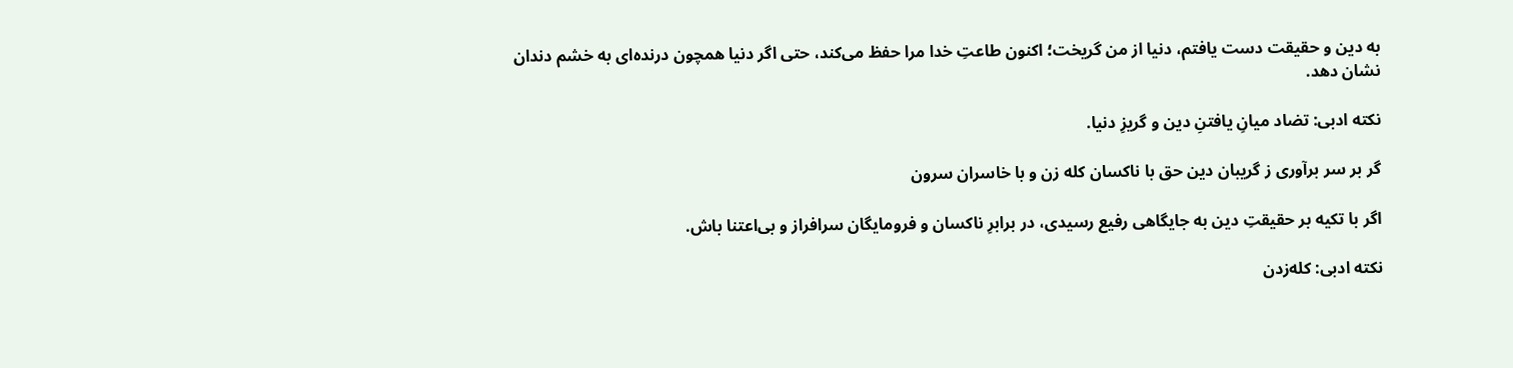به دین و حقیقت دست یافتم، دنیا از من گریخت؛ اکنون طاعتِ خدا مرا حفظ می‌کند، حتی اگر دنیا همچون درنده‌ای به خشم دندان نشان دهد.

نکته ادبی: تضاد میانِ یافتنِ دین و گریزِ دنیا.

گر بر سر برآوری ز گریبان دین حق با ناکسان کله زن و با خاسران سرون

اگر با تکیه بر حقیقتِ دین به جایگاهی رفیع رسیدی، در برابرِ ناکسان و فرومایگان سرافراز و بی‌اعتنا باش.

نکته ادبی: کله‌زدن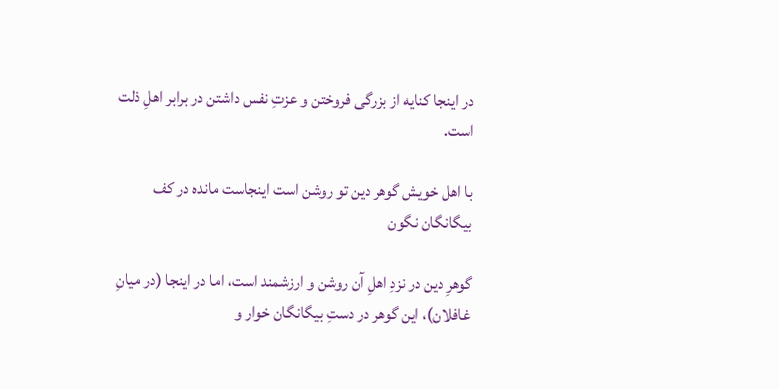در اینجا کنایه از بزرگی فروختن و عزتِ نفس داشتن در برابر اهلِ ذلت است.

با اهل خویش گوهر دین تو روشن است اینجاست مانده در کف بیگانگان نگون

گوهرِ دین در نزدِ اهلِ آن روشن و ارزشمند است، اما در اینجا (در میانِ غافلان)، این گوهر در دستِ بیگانگان خوار و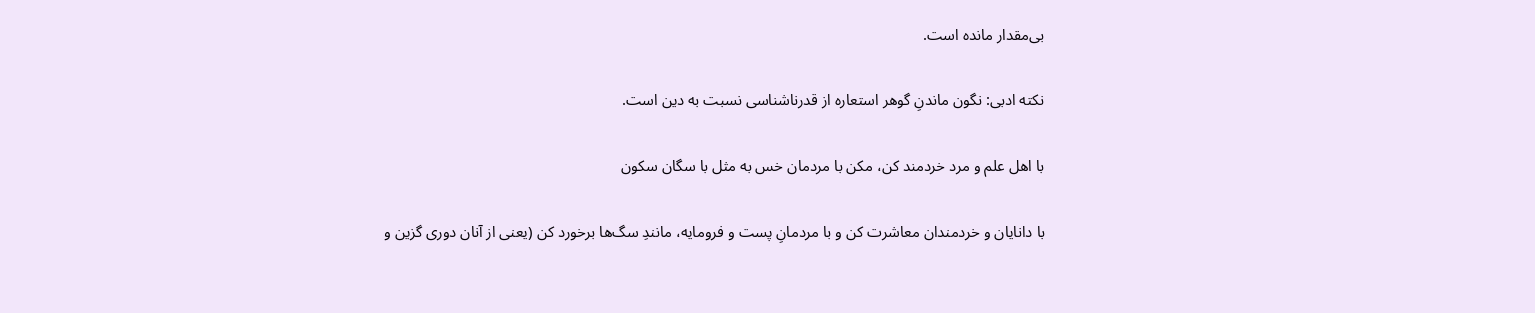بی‌مقدار مانده است.

نکته ادبی: نگون ماندنِ گوهر استعاره از قدرناشناسی نسبت به دین است.

با اهل علم و مرد خردمند کن، مکن با مردمان خس به مثل با سگان سکون

با دانایان و خردمندان معاشرت کن و با مردمانِ پست و فرومایه، مانندِ سگ‌ها برخورد کن (یعنی از آنان دوری گزین و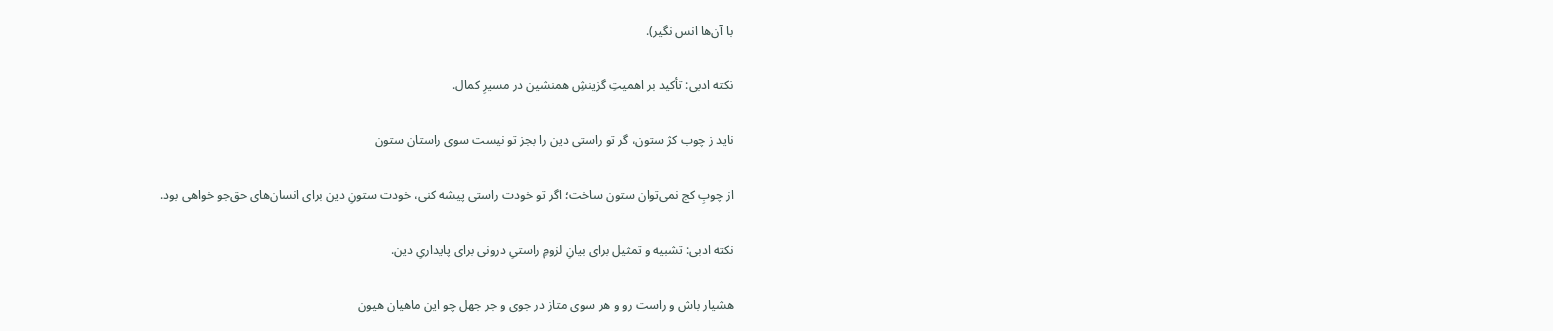با آن‌ها انس نگیر).

نکته ادبی: تأکید بر اهمیتِ گزینشِ همنشین در مسیرِ کمال.

ناید ز چوب کژ ستون، گر تو راستی دین را بجز تو نیست سوی راستان ستون

از چوبِ کج نمی‌توان ستون ساخت؛ اگر تو خودت راستی پیشه کنی، خودت ستونِ دین برای انسان‌های حق‌جو خواهی بود.

نکته ادبی: تشبیه و تمثیل برای بیانِ لزومِ راستیِ درونی برای پایداریِ دین.

هشیار باش و راست رو و هر سوی متاز در جوی و جر جهل چو این ماهیان هیون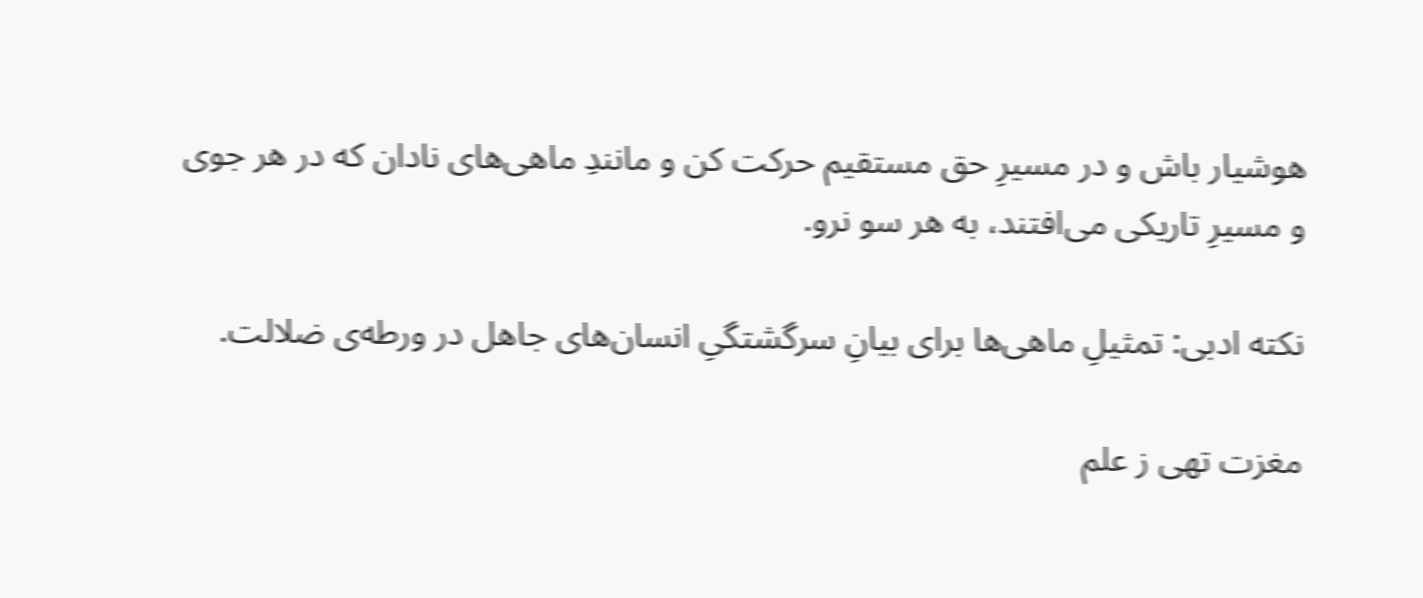هوشیار باش و در مسیرِ حق مستقیم حرکت کن و مانندِ ماهی‌های نادان که در هر جوی و مسیرِ تاریکی می‌افتند، به هر سو نرو.

نکته ادبی: تمثیلِ ماهی‌ها برای بیانِ سرگشتگیِ انسان‌های جاهل در ورطه‌ی ضلالت.

مغزت تهی ز علم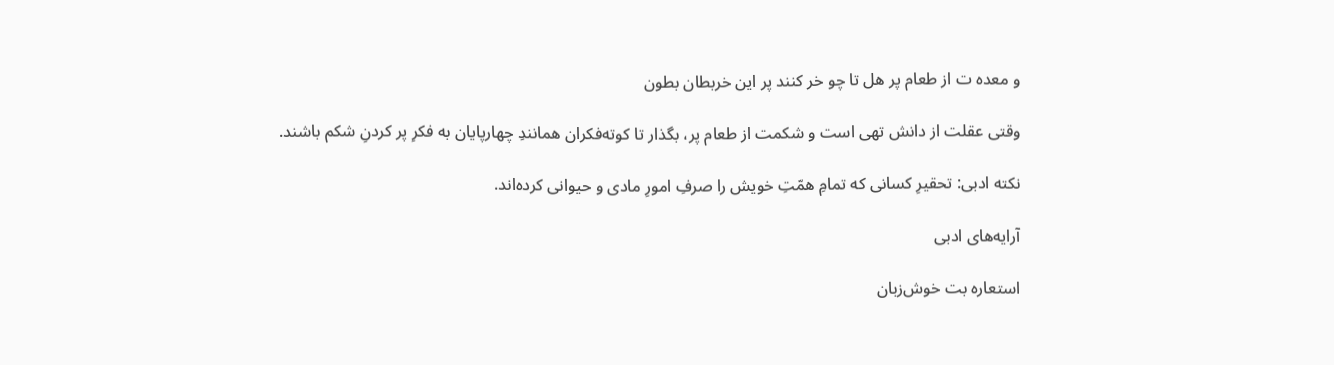و معده ت از طعام پر هل تا چو خر کنند پر این خربطان بطون

وقتی عقلت از دانش تهی است و شکمت از طعام پر، بگذار تا کوته‌فکران همانندِ چهارپایان به فکرِ پر کردنِ شکم باشند.

نکته ادبی: تحقیرِ کسانی که تمامِ همّتِ خویش را صرفِ امورِ مادی و حیوانی کرده‌اند.

آرایه‌های ادبی

استعاره بت خوش‌زبان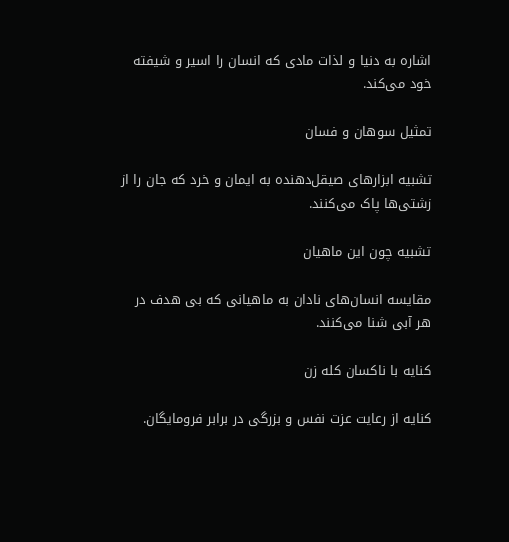اشاره به دنیا و لذات مادی که انسان را اسیر و شیفته خود می‌کند.

تمثیل سوهان و فسان

تشبیه ابزارهای صیقل‌دهنده به ایمان و خرد که جان را از زشتی‌ها پاک می‌کنند.

تشبیه چون این ماهیان

مقایسه انسان‌های نادان به ماهیانی که بی هدف در هر آبی شنا می‌کنند.

کنایه با ناکسان کله زن

کنایه از رعایت عزت نفس و بزرگی در برابر فرومایگان.